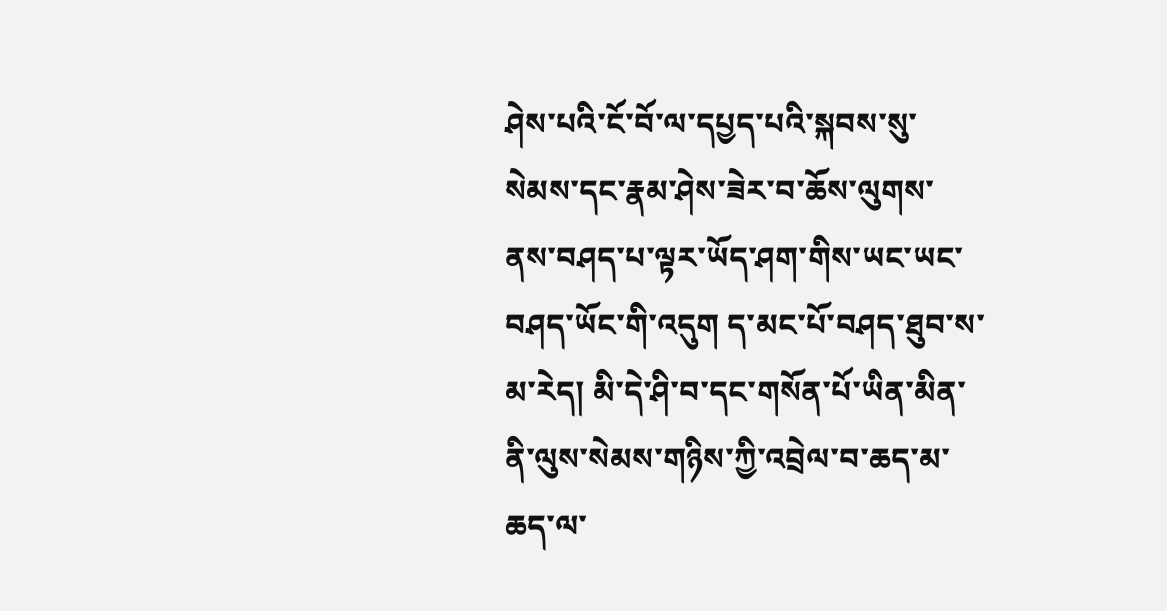ཤེས་པའི་ངོ་བོ་ལ་དཔྱད་པའི་སྐབས་སུ་སེམས་དང་རྣམ་ཤེས་ཟེར་བ་ཆོས་ལུགས་ནས་བཤད་པ་ལྟར་ཡོད་ཤག་གིས་ཡང་ཡང་བཤད་ཡོང་གི་འདུག ད་མང་པོ་བཤད་ཐུབ་ས་མ་རེད། མི་དེ་ཤི་བ་དང་གསོན་པོ་ཡིན་མིན་ནི་ལུས་སེམས་གཉིས་ཀྱི་འབྲེལ་བ་ཆད་མ་ཆད་ལ་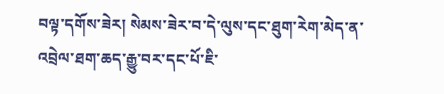བལྟ་དགོས་ཟེར། སེམས་ཟེར་བ་དེ་ལུས་དང་ཐུག་རེག་མེད་ན་འབྲེལ་ཐག་ཆད་རྒྱུ་བར་དང་པོ་ཇི་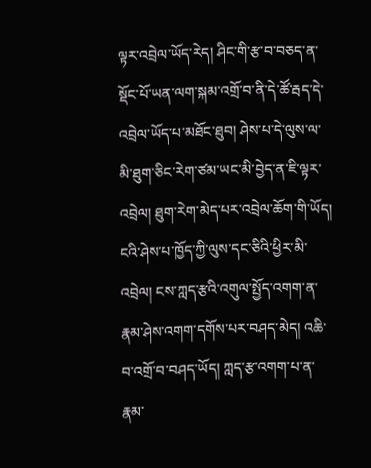ལྟར་འབྲེལ་ཡོད་རེད། ཤིང་གི་རྩ་བ་བཅད་ན་སྡོང་པོ་ཡན་ལག་སྐམ་འགྲོ་བ་ནི་དེ་ཚོ་རྦད་དེ་འབྲེལ་ཡོད་པ་མཐོང་ཐུབ། ཤེས་པ་དེ་ལུས་ལ་མི་ཐུག་ཅིང་རེག་ཙམ་ཡང་མི་བྱེད་ན་ཇི་ལྟར་འབྲེལ། ཐུག་རེག་མེད་པར་འབྲེལ་ཆོག་གི་ཡོད། ངའི་ཤེས་པ་ཁྱོད་ཀྱི་ལུས་དང་ཅིའི་ཕྱིར་མི་འབྲེལ། ངས་ཀླད་རྩའི་འགུལ་སྤྱོད་འགག་ན་རྣམ་ཤེས་འགག་དགོས་པར་བཤད་མེད། འཆི་བ་འགྲོ་བ་བཤད་ཡོད། ཀླད་རྩ་འགག་པ་ན་རྣམ་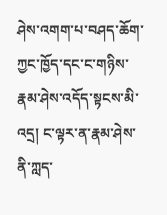ཤེས་འགག་པ་བཤད་ཆོག་ཀྱང་ཁྱོད་དང་ང་གཉིས་རྣམ་ཤེས་འདོད་སྟངས་མི་འདྲ། ང་ལྟར་ན་རྣམ་ཤེས་ནི་ཀླད་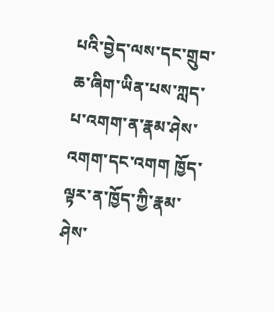པའི་བྱེད་ལས་དང་གྲུབ་ཆ་ཞིག་ཡིན་པས་ཀླད་པ་འགག་ན་རྣམ་ཤེས་འགག་དང་འགག ཁྱོད་ལྟར་ན་ཁྱོད་ཀྱི་རྣམ་ཤེས་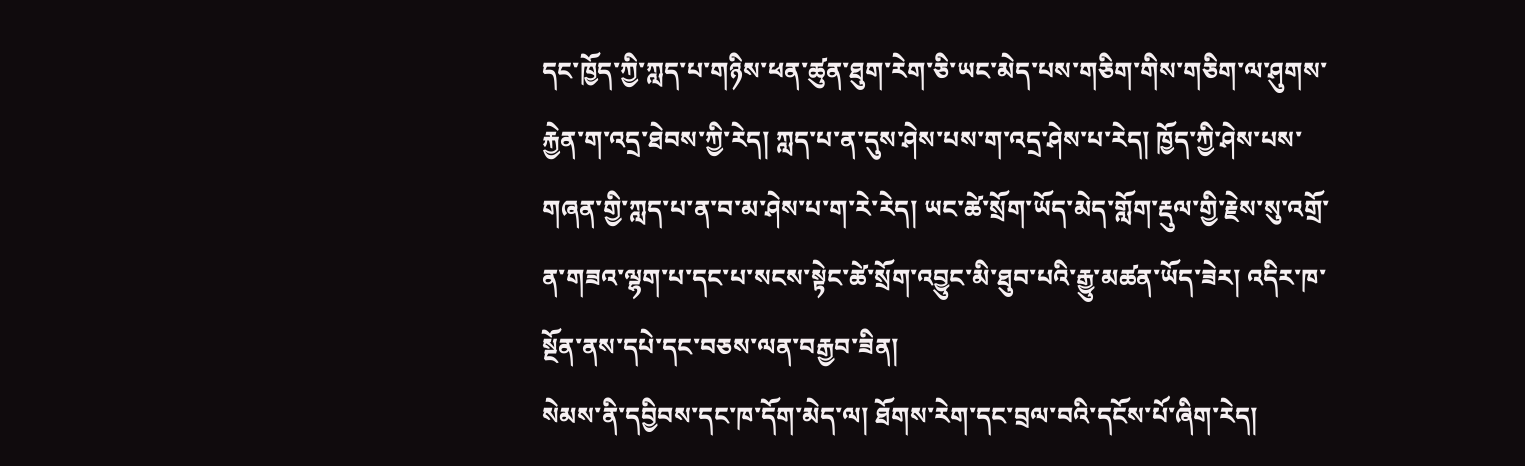དང་ཁྱོད་ཀྱི་ཀླད་པ་གཉིས་ཕན་ཚུན་ཐུག་རེག་ཅི་ཡང་མེད་པས་གཅིག་གིས་གཅིག་ལ་ཤུགས་རྐྱེན་ག་འདྲ་ཐེབས་ཀྱི་རེད། ཀླད་པ་ན་དུས་ཤེས་པས་ག་འདྲ་ཤེས་པ་རེད། ཁྱོད་ཀྱི་ཤེས་པས་གཞན་གྱི་ཀླད་པ་ན་བ་མ་ཤེས་པ་ག་རེ་རེད། ཡང་ཚེ་སྲོག་ཡོད་མེད་གློག་རྡུལ་གྱི་རྗེས་སུ་འགྲོ་ན་གཟའ་ལྷག་པ་དང་པ་སངས་སྟེང་ཚེ་སྲོག་འབྱུང་མི་ཐུབ་པའི་རྒྱུ་མཚན་ཡོད་ཟེར། འདིར་ཁ་སྔོན་ནས་དཔེ་དང་བཅས་ལན་བརྒྱབ་ཟིན།
སེམས་ནི་དབྱིབས་དང་ཁ་དོག་མེད་ལ། ཐོགས་རེག་དང་བྲལ་བའི་དངོས་པོ་ཞིག་རེད།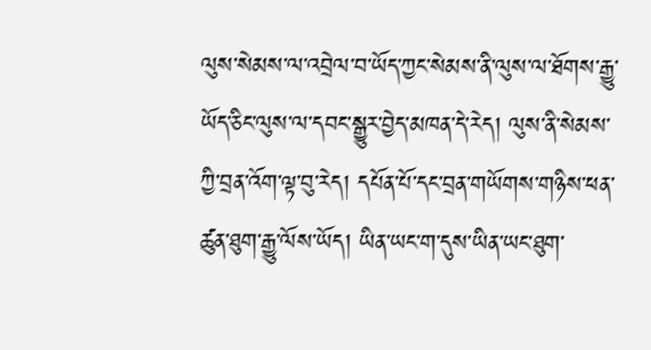ལུས་སེམས་ལ་འབྲེལ་བ་ཡོད་ཀྱང་སེམས་ནི་ལུས་ལ་ཐོགས་རྒྱུ་ཡོད་ཅིང་ལུས་ལ་དབང་སྒྱུར་བྱེད་མཁན་དེ་རེད། ལུས་ནི་སེམས་ཀྱི་བྲན་འོག་ལྟ་བུ་རེད། དཔོན་པོ་དང་བྲན་གཡོགས་གཉིས་ཕན་ཚུན་ཐུག་རྒྱུ་ལོས་ཡོད། ཡིན་ཡང་ག་དུས་ཡིན་ཡང་ཐུག་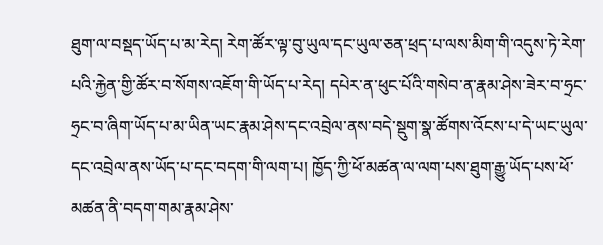ཐུག་ལ་བསྡད་ཡོད་པ་མ་རེད། རེག་ཚོར་ལྟ་བུ་ཡུལ་དང་ཡུལ་ཅན་ཕྲད་པ་ལས་མིག་གི་འདུས་ཏེ་རེག་པའི་རྐྱེན་གྱི་ཚོར་བ་སོགས་འཇོག་གི་ཡོད་པ་རེད། དཔེར་ན་ཕུང་པོའི་གསེབ་ན་རྣམ་ཤེས་ཟེར་བ་ཧྲང་ཧྲང་བ་ཞིག་ཡོད་པ་མ་ཡིན་ཡང་རྣམ་ཤེས་དང་འབྲེལ་ནས་བདེ་སྡུག་སྣ་ཚོགས་འོངས་པ་དེ་ཡང་ཡུལ་དང་འབྲེལ་ནས་ཡོད་པ་དང་བདག་གི་ལག་པ། ཁྱོད་ཀྱི་ཕོ་མཚན་ལ་ལག་པས་ཐུག་རྒྱུ་ཡོད་པས་ཕོ་མཚན་ནི་བདག་གམ་རྣམ་ཤེས་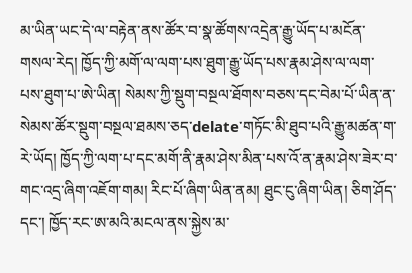མ་ཡིན་ཡང་དེ་ལ་བརྟེན་ནས་ཚོར་བ་སྣ་ཚོགས་འདྲེན་རྒྱུ་ཡོད་པ་མངོན་གསལ་རེད། ཁྱོད་ཀྱི་མགོ་ལ་ལག་པས་ཐུག་རྒྱུ་ཡོད་པས་རྣམ་ཤེས་ལ་ལག་པས་ཐུག་པ་ཨེ་ཡིན། སེམས་ཀྱི་སྡུག་བསྔལ་ཐོགས་བཅས་དང་བེམ་པོ་ཡིན་ན་སེམས་ཚོར་སྡུག་བསྔལ་ཐམས་ཅད་delate་གཏོང་མི་ཐུབ་པའི་རྒྱུ་མཚན་ག་རེ་ཡོད། ཁྱོད་ཀྱི་ལག་པ་དང་མགོ་ནི་རྣམ་ཤེས་མིན་པས་འོ་ན་རྣམ་ཤེས་ཟེར་བ་གང་འདྲ་ཞིག་འཇོག་གམ། རིང་པོ་ཞིག་ཡིན་ནམ། ཐུང་ངུ་ཞིག་ཡིན། ཅིག་ཤོད་དང་། ཁྱོད་རང་ཨ་མའི་མངལ་ནས་སྐྱེས་མ་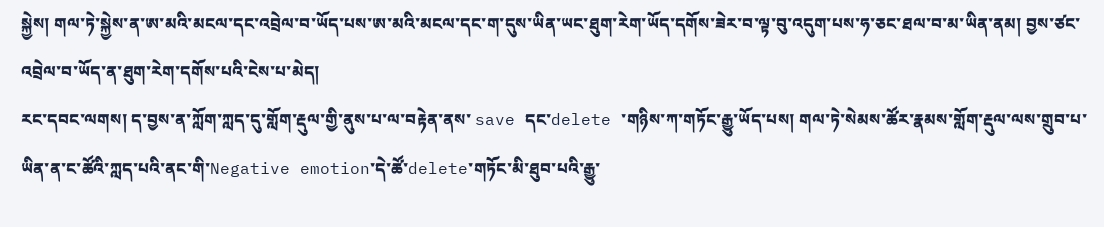སྐྱེས། གལ་ཏེ་སྐྱེས་ན་ཨ་མའི་མངལ་དང་འབྲེལ་བ་ཡོད་པས་ཨ་མའི་མངལ་དང་ག་དུས་ཡིན་ཡང་ཐུག་རེག་ཡོད་དགོས་ཟེར་བ་ལྟ་བུ་འདུག་པས་ཧ་ཅང་ཐལ་བ་མ་ཡིན་ནམ། བྱས་ཙང་འབྲེལ་བ་ཡོད་ན་ཐུག་རེག་དགོས་པའི་ངེས་པ་མེད།
རང་དབང་ལགས། ད་བྱས་ན་ཀློག་ཀླད་དུ་གློག་རྡུལ་གྱི་ནུས་པ་ལ་བརྟེན་ནས་ save དང་delete ་གཉིས་ཀ་གཏོང་རྒྱུ་ཡོད་པས། གལ་ཏེ་སེམས་ཚོར་རྣམས་གློག་རྡུལ་ལས་གྲུབ་པ་ཡིན་ན་ང་ཚོའི་ཀླད་པའི་ནང་གི་Negative emotion་དེ་ཚོ་delete་གཏོང་མི་ཐུབ་པའི་རྒྱུ་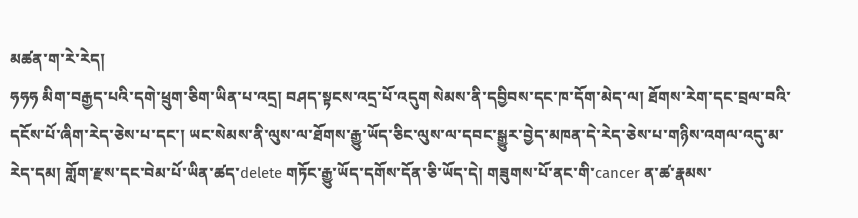མཚན་ག་རེ་རེད།
ཧཧཧ མིག་བརྒྱད་པའི་དགེ་ཕྲུག་ཅིག་ཡིན་པ་འདྲ། བཤད་སྟངས་འདྲ་པོ་འདུག སེམས་ནི་དབྱིབས་དང་ཁ་དོག་མེད་ལ། ཐོགས་རེག་དང་བྲལ་བའི་དངོས་པོ་ཞིག་རེད་ཅེས་པ་དང་། ཡང་སེམས་ནི་ལུས་ལ་ཐོགས་རྒྱུ་ཡོད་ཅིང་ལུས་ལ་དབང་སྒྱུར་བྱེད་མཁན་དེ་རེད་ཅེས་པ་གཉིས་འགལ་འདུ་མ་རེད་དམ། གློག་རྫས་དང་བེམ་པོ་ཡིན་ཚད་delete གཏོང་རྒྱུ་ཡོད་དགོས་དོན་ཅི་ཡོད་དེ། གཟུགས་པོ་ནང་གི་cancer ན་ཚ་རྣམས་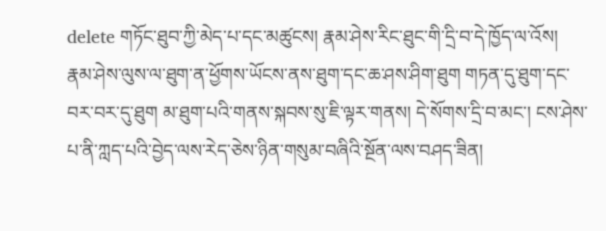delete གཏོང་ཐུབ་ཀྱི་མེད་པ་དང་མཚུངས། རྣམ་ཤེས་རིང་ཐུང་གི་དྲི་བ་དེ་ཁྱོད་ལ་འོས། རྣམ་ཤེས་ལུས་ལ་ཐུག་ན་ཕྱོགས་ཡོངས་ནས་ཐུག་དང་ཆ་ཤས་ཤིག་ཐུག གཏན་དུ་ཐུག་དང་བར་བར་དུ་ཐུག མ་ཐུག་པའི་གནས་སྐབས་སུ་ཇི་ལྟར་གནས། དེ་སོགས་དྲི་བ་མང་། ངས་ཤེས་པ་ནི་ཀླད་པའི་བྱེད་ལས་རེད་ཅེས་ཉིན་གསུམ་བཞིའི་སྔོན་ལས་བཤད་ཟིན།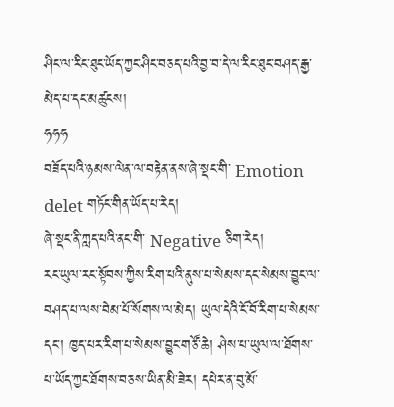ཤིང་ལ་རིང་ཐུང་ཡོད་ཀྱང་ཤིང་བཅད་པའི་བྱ་བ་དེ་ལ་རིང་ཐུང་བཤད་རྒྱ་མེད་པ་དང་མཚུངས།
ཧཧཧ
བཟོད་པའི་ཉམས་ལེན་ལ་བརྟེན་ནས་ཞེ་སྡང་གི་ Emotion delet གཏོང་གིན་ཡོད་པ་རེད།
ཞེ་སྡང་ནི་ཀླད་པའི་ནང་གི་ Negative ཅིག་རེད།
རང་ཡུལ་རང་སྟོབས་ཀྱིས་རིག་པའི་ནུས་པ་སེམས་དང་སེམས་བྱུང་ལ་བཤད་པ་ལས་བེམ་པོ་སོགས་ལ་མེད། ཡུལ་དེའི་ངོ་བོ་རིག་པ་སེམས་དང་། ཁྱད་པར་རིག་པ་སེམས་བྱུང་གཙོ་ཆེ། ཤེས་པ་ཡུལ་ལ་ཐོགས་པ་ཡོད་ཀྱང་ཐོགས་བཅས་ཡིན་མི་ཟེར། དཔེར་ན་བུ་མོ་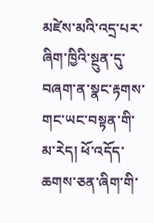མཛེས་མའི་འདྲ་པར་ཞིག་ཁྱིའི་སྔུན་དུ་བཞག་ན་སྣང་རྟགས་གང་ཡང་བསྟན་གི་མ་རེད། ཕོ་འདོད་ཆགས་ཅན་ཞིག་གི་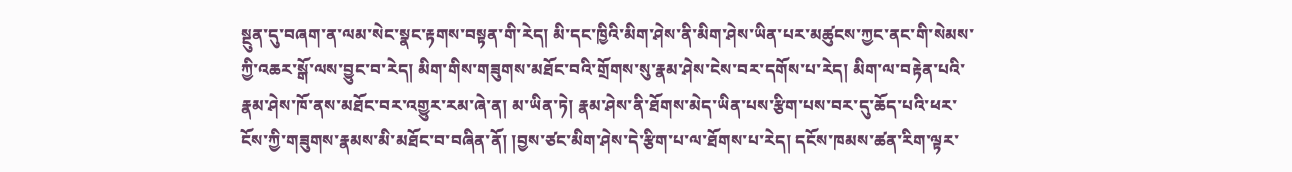སྔུན་དུ་བཞག་ན་ལམ་སེང་སྣང་རྟགས་བསྟན་གི་རེད། མི་དང་ཁྱིའི་མིག་ཤེས་ནི་མིག་ཤེས་ཡིན་པར་མཚུངས་ཀྱང་ནང་གི་སེམས་ཀྱི་འཆར་སྒོ་ལས་བྱུང་བ་རེད། མིག་གིས་གཟུགས་མཐོང་བའི་གྲོགས་སུ་རྣམ་ཤེས་ངེས་བར་དགོས་པ་རེད། མིག་ལ་བརྟེན་པའི་རྣམ་ཤེས་ཁོ་ནས་མཐོང་བར་འགྱུར་རམ་ཞེ་ན། མ་ཡིན་ཏེ། རྣམ་ཤེས་ནི་ཐོགས་མེད་ཡིན་པས་རྩིག་པས་བར་དུ་ཆོད་པའི་ཕར་ངོས་ཀྱི་གཟུགས་རྣམས་མི་མཐོང་བ་བཞིན་ནོ། །བྱས་ཙང་མིག་ཤེས་དེ་རྩིག་པ་ལ་ཐོགས་པ་རེད། དངོས་ཁམས་ཚན་རིག་ལྟར་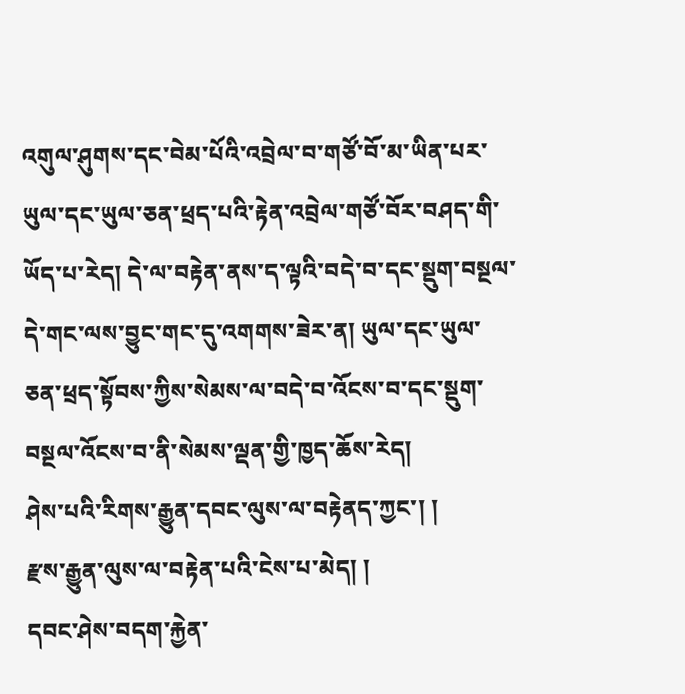འགུལ་ཤུགས་དང་བེམ་པོའི་འབྲེལ་བ་གཙོ་བོ་མ་ཡིན་པར་ཡུལ་དང་ཡུལ་ཅན་ཕྲད་པའི་རྟེན་འབྲེལ་གཙོ་བོར་བཤད་གི་ཡོད་པ་རེད། དེ་ལ་བརྟེན་ནས་ད་ལྟའི་བདེ་བ་དང་སྡུག་བསྔལ་དེ་གང་ལས་བྱུང་གང་དུ་འགགས་ཟེར་ན། ཡུལ་དང་ཡུལ་ཅན་ཕྲད་སྟོབས་ཀྱིས་སེམས་ལ་བདེ་བ་འོངས་བ་དང་སྡུག་བསྔལ་འོངས་བ་ནི་སེམས་ལྡན་གྱི་ཁྱད་ཆོས་རེད།
ཤེས་པའི་རིགས་རྒྱུན་དབང་ལུས་ལ་བརྟེནད་ཀྱང་། །
རྫས་རྒྱུན་ལུས་ལ་བརྟེན་པའི་ངེས་པ་མེད། །
དབང་ཤེས་བདག་རྐྱེན་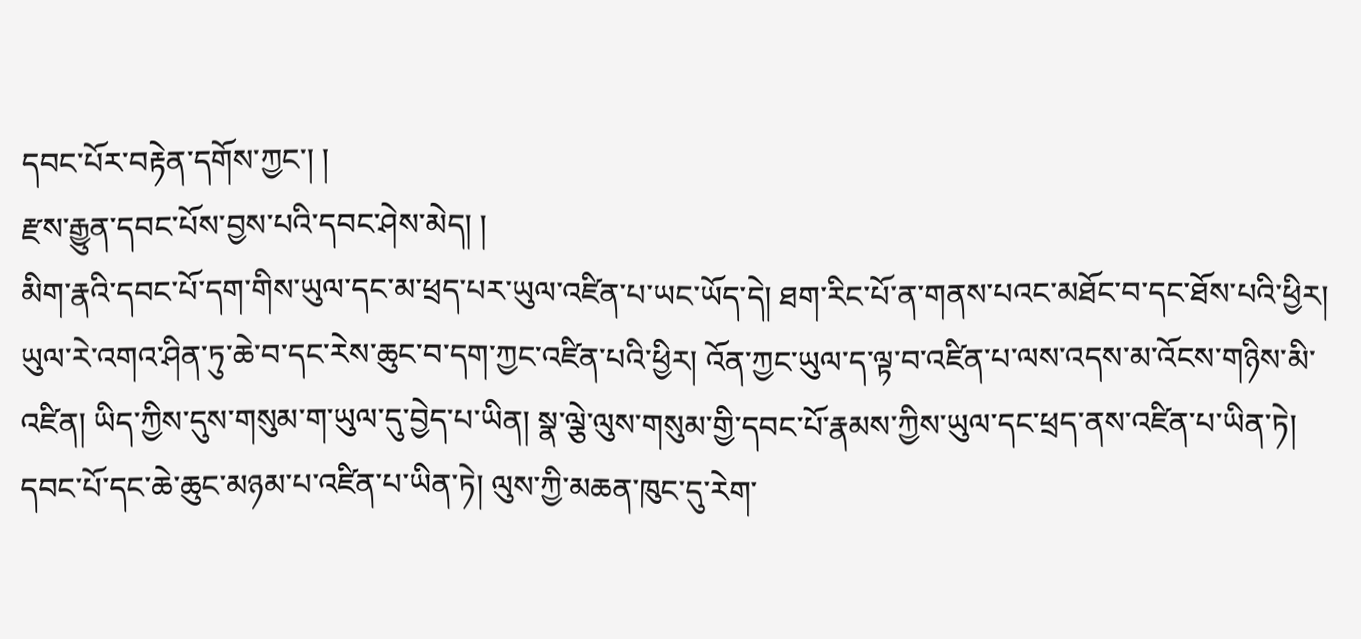དབང་པོར་བརྟེན་དགོས་ཀྱང་། །
རྫས་རྒྱུན་དབང་པོས་བྱས་པའི་དབང་ཤེས་མེད། །
མིག་རྣའི་དབང་པོ་དག་གིས་ཡུལ་དང་མ་ཕྲད་པར་ཡུལ་འཛིན་པ་ཡང་ཡོད་དེ། ཐག་རིང་པོ་ན་གནས་པའང་མཐོང་བ་དང་ཐོས་པའི་ཕྱིར། ཡུལ་རེ་འགའ་ཤིན་ཏུ་ཆེ་བ་དང་རེས་ཆུང་བ་དག་ཀྱང་འཛིན་པའི་ཕྱིར། འོན་ཀྱང་ཡུལ་ད་ལྟ་བ་འཛིན་པ་ལས་འདས་མ་འོངས་གཉིས་མི་འཛིན། ཡིད་ཀྱིས་དུས་གསུམ་ག་ཡུལ་དུ་བྱེད་པ་ཡིན། སྣ་ལྕེ་ལུས་གསུམ་གྱི་དབང་པོ་རྣམས་ཀྱིས་ཡུལ་དང་ཕྲད་ནས་འཛིན་པ་ཡིན་ཏེ། དབང་པོ་དང་ཆེ་ཆུང་མཉམ་པ་འཛིན་པ་ཡིན་ཏེ། ལུས་ཀྱི་མཆན་ཁུང་དུ་རེག་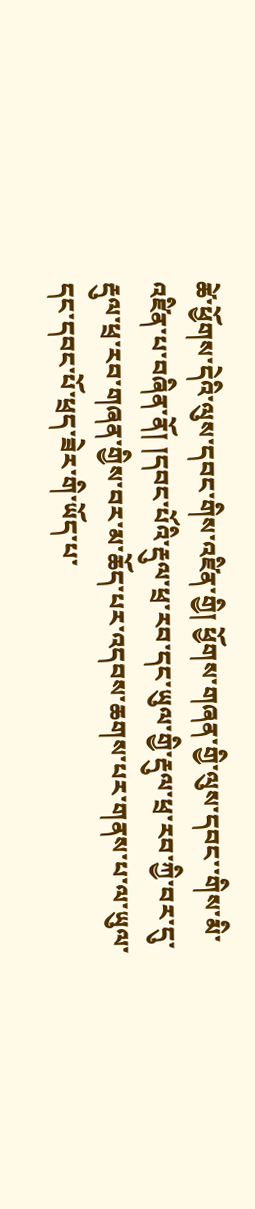ཚེ་ཕྱོགས་དེའི་ལུས་དབང་གིས་འཛིན་གྱི། ཕྱོགས་གཞན་གྱི་ལུས་དབང་་གིས་མི་འཛིན་པ་བཞིན་ནོ། །དབང་པོའི་རྡུལ་ཕྲ་རབ་དང་ཡུལ་གྱི་རྡུལ་ཕྲ་རབ་ཀྱི་བར་དུ་རྡུལ་ཕྲ་རབ་གཞན་གྱིས་བར་མ་ཆོད་པར་འདབས་ཆགས་པར་གནས་པ་ལ་ཡུལ་དང་དབང་པོ་ཕྲད་ཟེར་གི་ཡོད་པ་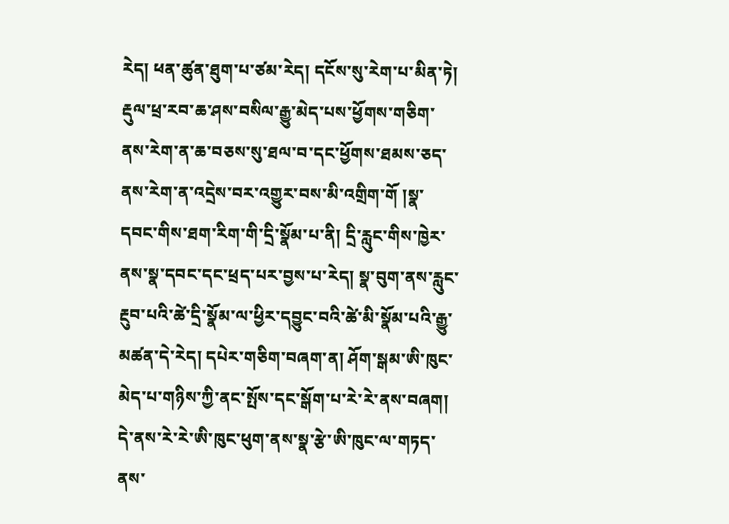རེད། ཕན་ཚུན་ཐུག་པ་ཙམ་རེད། དངོས་སུ་རེག་པ་མིན་ཏེ། རྡུལ་ཕྲ་རབ་ཆ་ཤས་བསིལ་རྒྱུ་མེད་པས་ཕྱོགས་གཅིག་ནས་རེག་ན་ཆ་བཅས་སུ་ཐལ་བ་དང་ཕྱོགས་ཐམས་ཅད་ནས་རེག་ན་འདྲེས་བར་འགྱུར་བས་མི་འགྲིག་གོ །སྣ་དབང་གིས་ཐག་རིག་གི་དྲི་སྣོམ་པ་ནི། དྲི་རླུང་གིས་ཁྱེར་ནས་སྣ་དབང་དང་ཕྲད་པར་བྱས་པ་རེད། སྣ་བུག་ནས་རླུང་རྔུབ་པའི་ཚེ་དྲི་སྣོམ་ལ་ཕྱིར་དབྱུང་བའི་ཚེ་མི་སྣོམ་པའི་རྒྱུ་མཚན་དེ་རེད། དཔེར་གཅིག་བཞག་ན། ཤོག་སྒམ་ཨི་ཁུང་མེད་པ་གཉིས་ཀྱི་ནང་སྤོས་དང་སྒོག་པ་རེ་རེ་ནས་བཞག། དེ་ནས་རེ་རེ་ཨི་ཁུང་ཕུག་ནས་སྣ་རྩེ་ཨི་ཁུང་ལ་གཏད་ནས་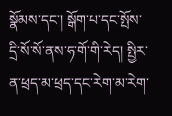སྣོམས་དང་། སྒོག་པ་དང་སྤོས་དྲི་སོ་སོ་ནས་ཧ་གོ་གི་རེད། སྤྱིར་ན་ཕྲད་མ་ཕྲད་དང་རེག་མ་རེག་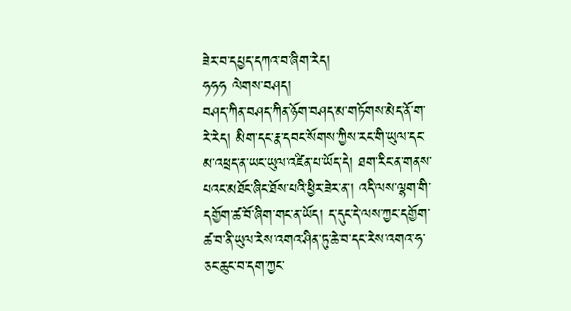ཟེར་བ་དཔྱད་དཀའ་བ་ཞིག་རེད།
ཧཧཧ ལེགས་བཤད།
བཤད་ཀིན་བཤད་ཀིན་ཉོག་བཤད་མ་གཏོགས་མེད་ནོ་ག་རེ་རེད། མིག་དང་རྣ་དབང་སོགས་ཀྱིས་རང་གི་ཡུལ་དང་མ་འཕྲད་ན་ཡང་ཡུལ་འཛིན་པ་ཡོད་དེ། ཐག་རིང་ན་གནས་པའང་མཐོང་ཞིང་ཐོས་པའི་ཕྱིར་ཟེར་ན་། འདི་ལས་ལྷག་གི་དགྱོག་ཚ་བོ་ཞིག་གང་ན་ཡོད། ད་དུང་དེ་ལས་ཀྱང་དགྱོག་ཚ་བ་ནི་ཡུལ་རེས་འགའ་ཤིན་ཏུ་ཆེ་བ་དང་རེས་འགའ་ཧ་ཅང་ཆུང་བ་དག་ཀྱང་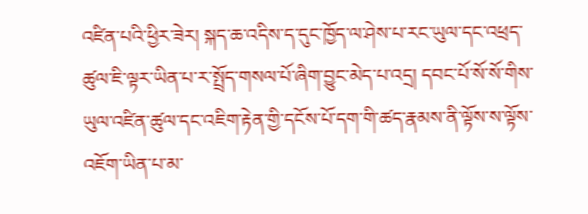འཛིན་པའི་ཕྱིར་ཟེར། སྐད་ཆ་འདིས་ད་དུང་ཁྱོད་ལ་ཤེས་པ་རང་ཡུལ་དང་འཕྲད་ཚུལ་ཇི་ལྟར་ཡིན་པ་ར་སྤྲོད་གསལ་པོ་ཞིག་བྱུང་མེད་པ་འདྲ། དབང་པོ་སོ་སོ་གིས་ཡུལ་འཛིན་ཚུལ་དང་འཇིག་རྟེན་གྱི་དངོས་པོ་དག་གི་ཚད་རྣམས་ནི་ལྟོས་ས་ལྟོས་འཇོག་ཡིན་པ་མ་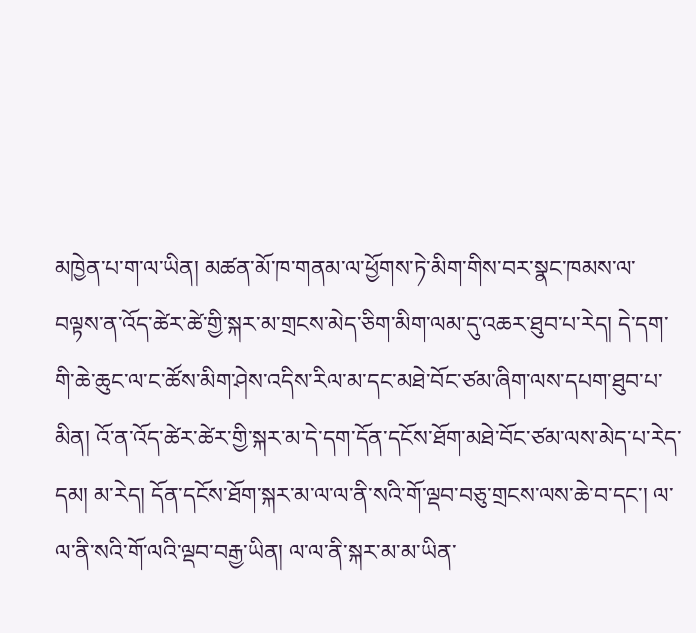མཁྱེན་པ་ག་ལ་ཡིན། མཚན་མོ་ཁ་གནམ་ལ་ཕྱོགས་ཏེ་མིག་གིས་བར་སྣང་ཁམས་ལ་བལྟས་ན་འོད་ཚེར་ཚེ་གྱི་སྐར་མ་གྲངས་མེད་ཅིག་མིག་ལམ་དུ་འཆར་ཐུབ་པ་རེད། དེ་དག་གི་ཆེ་ཆུང་ལ་ང་ཚོས་མིག་ཤེས་འདིས་རིལ་མ་དང་མཐེ་བོང་ཙམ་ཞིག་ལས་དཔག་ཐུབ་པ་མིན། འོ་ན་འོད་ཚེར་ཚེར་གྱི་སྐར་མ་དེ་དག་དོན་དངོས་ཐོག་མཐེ་བོང་ཙམ་ལས་མེད་པ་རེད་དམ། མ་རེད། དོན་དངོས་ཐོག་སྐར་མ་ལ་ལ་ནི་སའི་གོ་ལྡབ་བཅུ་གྲངས་ལས་ཆེ་བ་དང་། ལ་ལ་ནི་སའི་གོ་ལའི་ལྡབ་བརྒྱ་ཡིན། ལ་ལ་ནི་སྐར་མ་མ་ཡིན་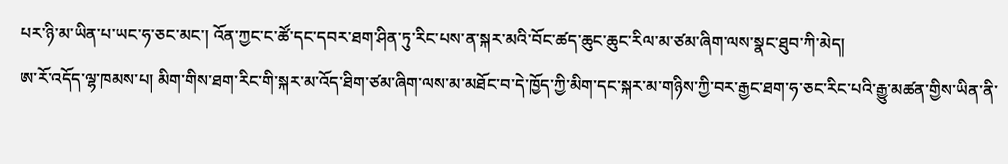པར་ཉི་མ་ཡིན་པ་ཡང་ཧ་ཅང་མང་། འོན་ཀྱང་ང་ཚོ་དང་དབར་ཐག་ཤིན་ཏུ་རིང་པས་ན་སྐར་མའི་བོང་ཚད་ཆུང་ཆུང་རིལ་མ་ཙམ་ཞིག་ལས་སྣང་ཐུབ་ཀི་མེད།
ཨ་རོ་འདོད་ལྷ་ཁམས་པ། མིག་གིས་ཐག་རིང་གི་སྐར་མ་འོད་ཐིག་ཙམ་ཞིག་ལས་མ་མཐོང་བ་དེ་ཁྱོད་ཀྱི་མིག་དང་སྐར་མ་གཉིས་ཀྱི་བར་རྒྱང་ཐག་ཧ་ཅང་རིང་པའི་རྒྱུ་མཚན་གྱིས་ཡིན་ནི་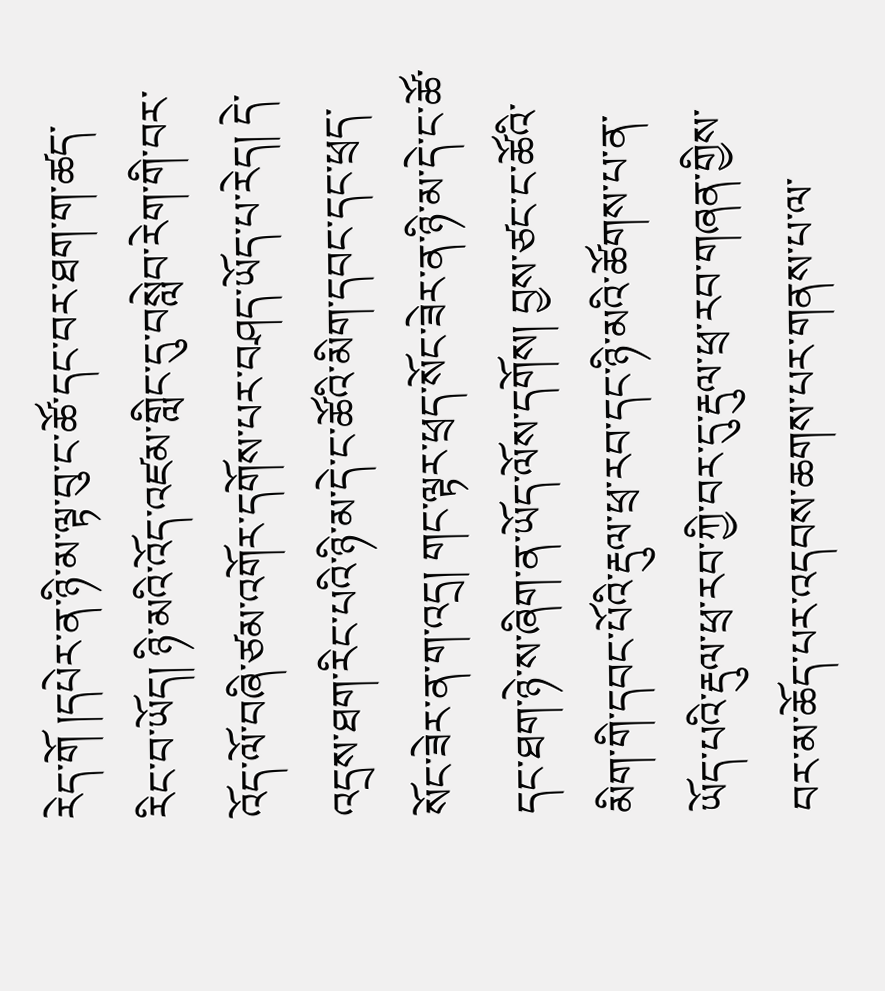རེད་གོ །དཔེར་ན་ཉི་མ་ལྟ་བུ་ང་ཚོ་དང་བར་ཐག་ག་ཚད་རིང་བ་ཡོད། ཉི་མའི་འོད་འཛམ་གླིང་དུ་བསླེབ་རེག་གི་བར་འོད་ལོ་བཞི་ཙམ་འགོར་དགོས་པར་བཤད་ཡོད་པ་རེད། དེ་འདྲས་ཐག་རིང་པའི་ཉི་མ་དེ་ང་ཚོའི་མིག་དབང་དང་ཕྲད་སོང་ཟེར་ན་ག་འདྲ། གང་ལྟར་ཕྲད་སོང་ཟེར་ན་ཉི་མ་དེ་ང་ཚོ་དང་ཐག་ཉེ་ས་ཞིག་ན་ཡོད་ལོས་དགོས། བྱས་ཙང་ང་ཚོའི་མིག་གི་དབང་པོའི་རྡུལ་ཕྲ་རབ་དང་ཉི་མའི་ཚོགས་པ་ན་ཡོད་པའི་རྡུལ་ཕྲ་རབ་ཀྱི་བར་དུ་རྡུལ་ཕྲ་རབ་གཞན་གྱིས་བར་མ་ཆོད་པར་འདབས་ཆགས་པར་གནས་པ་ལ་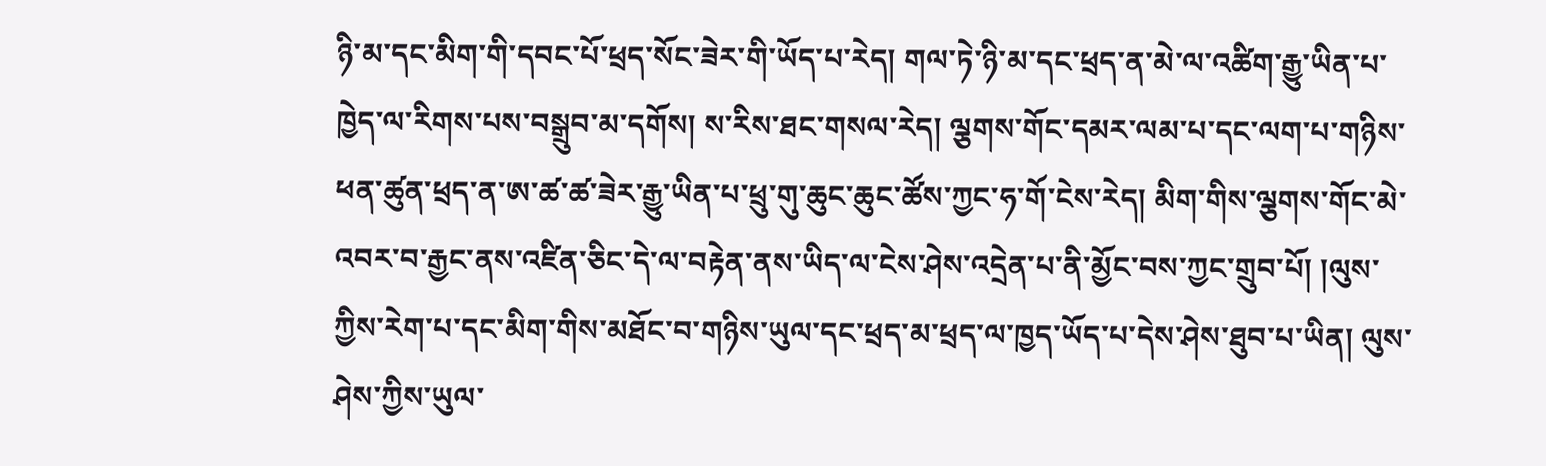ཉི་མ་དང་མིག་གི་དབང་པོ་ཕྲད་སོང་ཟེར་གི་ཡོད་པ་རེད། གལ་ཏེ་ཉི་མ་དང་ཕྲད་ན་མེ་ལ་འཚིག་རྒྱུ་ཡིན་པ་ཁྱེད་ལ་རིགས་པས་བསྒྲུབ་མ་དགོས། ས་རིས་ཐང་གསལ་རེད། ལྕགས་གོང་དམར་ལམ་པ་དང་ལག་པ་གཉིས་ཕན་ཚུན་ཕྲད་ན་ཨ་ཚ་ཚ་ཟེར་རྒྱུ་ཡིན་པ་ཕྲུ་གུ་ཆུང་ཆུང་ཚོས་ཀྱང་ཧ་གོ་ངེས་རེད། མིག་གིས་ལྕགས་གོང་མེ་འབར་བ་རྒྱང་ནས་འཛིན་ཅིང་དེ་ལ་བརྟེན་ནས་ཡིད་ལ་ངེས་ཤེས་འདྲེན་པ་ནི་མྱོང་བས་ཀྱང་གྲུབ་པོ། །ལུས་ཀྱིས་རེག་པ་དང་མིག་གིས་མཐོང་བ་གཉིས་ཡུལ་དང་ཕྲད་མ་ཕྲད་ལ་ཁྱད་ཡོད་པ་དེས་ཤེས་ཐུབ་པ་ཡིན། ལུས་ཤེས་ཀྱིས་ཡུལ་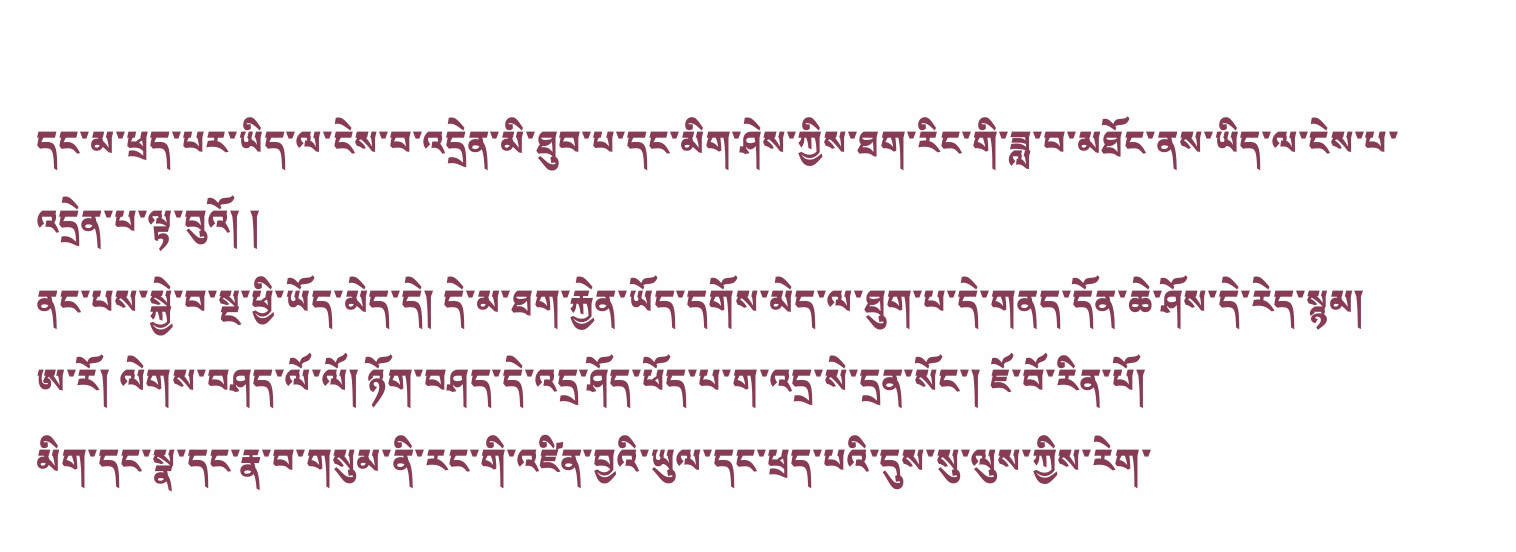དང་མ་ཕྲད་པར་ཡིད་ལ་ངེས་བ་འདྲེན་མི་ཐུབ་པ་དང་མིག་ཤེས་ཀྱིས་ཐག་རིང་གི་ཟླ་བ་མཐོང་ནས་ཡིད་ལ་ངེས་པ་འདྲེན་པ་ལྟ་བུའོ། །
ནང་པས་སྐྱེ་བ་སྔ་ཕྱི་ཡོད་མེད་དེ། དེ་མ་ཐག་རྐྱེན་ཡོད་དགོས་མེད་ལ་ཐུག་པ་དེ་གནད་དོན་ཆེ་ཤོས་དེ་རེད་སྙམ།
ཨ་རོ། ལེགས་བཤད་ལོ་ལོ། ཉོག་བཤད་དེ་འདྲ་ཤོད་ཕོད་པ་ག་འདྲ་སེ་དྲན་སོང་། ཇོ་བོ་རིན་པོ།
མིག་དང་སྣ་དང་རྣ་བ་གསུམ་ནི་རང་གི་འཛིན་བྱའི་ཡུལ་དང་ཕྲད་པའི་དུས་སུ་ལུས་ཀྱིས་རེག་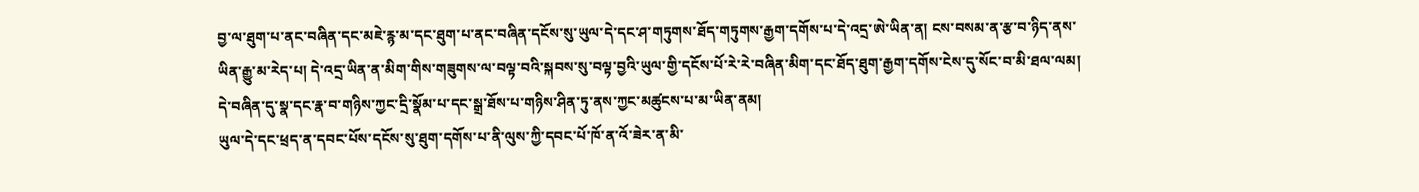བྱ་ལ་ཐུག་པ་ནང་བཞིན་དང་མཇེ་རྙ་མ་དང་ཐུག་པ་ནང་བཞིན་དངོས་སུ་ཡུལ་དེ་དང་ཤ་གཏུགས་ཐོད་གཏུགས་རྒྱག་དགོས་པ་དེ་འདྲ་ཨེ་ཡིན་ན། ངས་བསམ་ན་རྩ་བ་ཉིད་ནས་ཡིན་རྒྱུ་མ་རེད་པ། དེ་འདྲ་ཡིན་ན་མིག་གིས་གཟུགས་ལ་བལྟ་བའི་སྐབས་སུ་བལྟ་བྱའི་ཡུལ་གྱི་དངོས་པོ་རེ་རེ་བཞིན་མིག་དང་ཐོད་ཐུག་རྒྱག་དགོས་ངེས་དུ་སོང་བ་མི་ཐལ་ལམ། དེ་བཞིན་དུ་སྣ་དང་རྣ་བ་གཉིས་ཀྱང་དྲི་སྣོམ་པ་དང་སྒྲ་ཐོས་པ་གཉིས་ཤིན་ཏུ་ནས་ཀྱང་མཚུངས་པ་མ་ཡིན་ནམ།
ཡུལ་དེ་དང་ཕྲད་ན་དབང་པོས་དངོས་སུ་ཐུག་དགོས་པ་ནི་ལུས་ཀྱི་དབང་པོ་ཁོ་ན་འོ་ཟེར་ན་མི་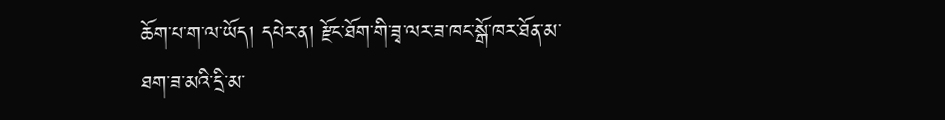ཆོག་པ་ག་ལ་ཡོད། དཔེར་ན། རྫོང་ཐོག་གི་ཟྭ་ལར་ཟ་ཁང་སྒོ་ཁར་ཐོན་མ་ཐག་ཟ་མའི་དྲི་མ་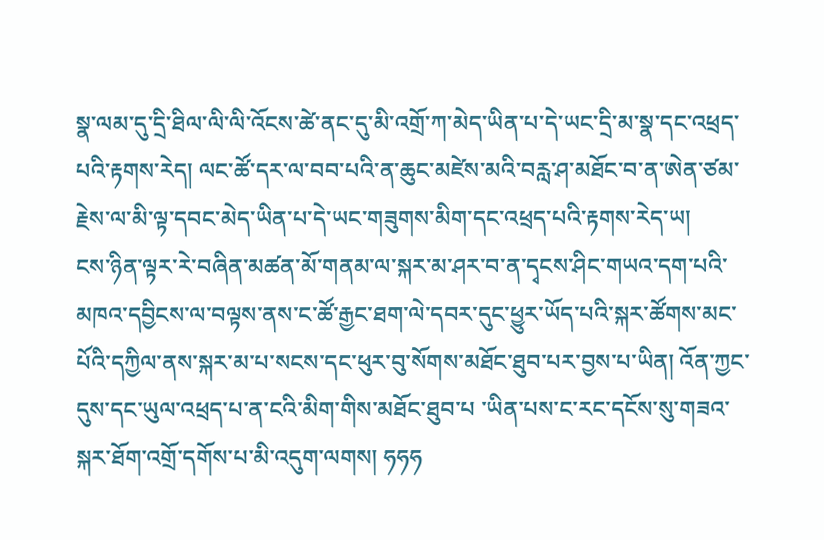སྣ་ལམ་དུ་དྲི་ཐིལ་ལི་ལི་འོངས་ཚེ་ནང་དུ་མི་འགྲོ་ཀ་མེད་ཡིན་པ་དེ་ཡང་དྲི་མ་སྣ་དང་འཕྲད་པའི་རྟགས་རེད། ལང་ཚོ་དར་ལ་བབ་པའི་ན་ཆུང་མཛེས་མའི་བརླ་ཤ་མཐོང་བ་ན་ཨེན་ཙམ་རྗེས་ལ་མི་ལྟ་དབང་མེད་ཡིན་པ་དེ་ཡང་གཟུགས་མིག་དང་འཕྲད་པའི་རྟགས་རེད་ཡ།
ངས་ཉིན་ལྟར་རེ་བཞིན་མཚན་མོ་གནམ་ལ་སྐར་མ་ཤར་བ་ན་དྭངས་ཤིང་གཡའ་དག་པའི་མཁའ་དབྱིངས་ལ་བལྟས་ནས་ང་ཚོ་རྒྱང་ཐག་ལེ་དབར་དུང་ཕྱུར་ཡོད་པའི་སྐར་ཚོགས་མང་པོའི་དཀྱིལ་ནས་སྐར་མ་པ་སངས་དང་ཕུར་བུ་སོགས་མཐོང་ཐུབ་པར་བྱས་པ་ཡིན། འོན་ཀྱང་དུས་དང་ཡུལ་འཕྲད་པ་ན་ངའི་མིག་གིས་མཐོང་ཐུབ་པ ་ཡིན་པས་ང་རང་དངོས་སུ་གཟའ་སྐར་ཐོག་འགྲོ་དགོས་པ་མི་འདུག་ལགས། ཧཧཧ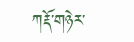ཀརྡོ་གཉེར་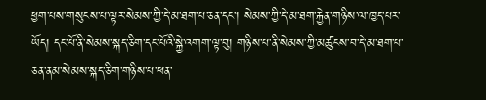ཕྱག་པས་གསུངས་པ་ལྟར་སེམས་ཀྱི་དེ་མ་ཐག་པ་ཅན་དང་། སེམས་ཀྱི་དེ་མ་ཐག་རྐྱེན་གཉིས་ལ་ཁྱད་པར་ཡོད། དང་པོ་ནི་སེམས་སྐད་ཅིག་དང་པོའི་སྐྱེ་འགག་ལྟ་བུ། གཉིས་པ་ནི་སེམས་ཀྱི་མཚུངས་བ་དེ་མ་ཐག་པ་ཅན་ནམ་སེམས་སྐད་ཅིག་གཉིས་པ་ཕན་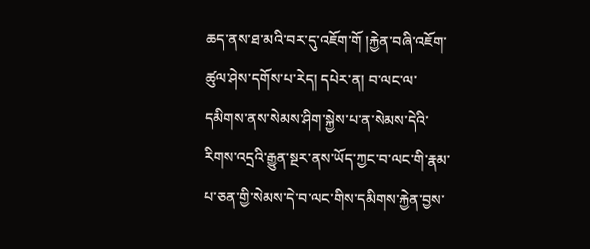ཆད་ནས་ཐ་མའི་བར་དུ་འཇོག་གོ །རྐྱེན་བཞི་འཇོག་ཚུལ་ཤེས་དགོས་པ་རེད། དཔེར་ན། བ་ལང་ལ་དམིགས་ནས་སེམས་ཤིག་སྐྱེས་པ་ན་སེམས་དེའི་རིགས་འདྲའི་རྒྱུན་སྔར་ནས་ཡོད་ཀྱང་བ་ལང་གི་རྣམ་པ་ཅན་གྱི་སེམས་དེ་བ་ལང་གིས་དམིགས་རྐྱེན་བྱས་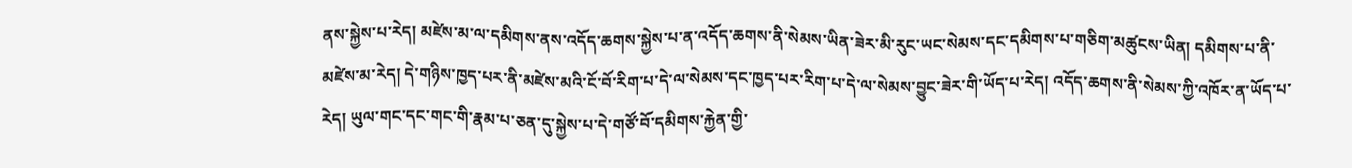ནས་སྐྱེས་པ་རེད། མཛེས་མ་ལ་དམིགས་ནས་འདོད་ཆགས་སྐྱེས་པ་ན་འདོད་ཆགས་ནི་སེམས་ཡིན་ཟེར་མི་རུང་ཡང་སེམས་དང་དམིགས་པ་གཅིག་མཚུངས་ཡིན། དམིགས་པ་ནི་མཛེས་མ་རེད། དེ་གཉིས་ཁྱད་པར་ནི་མཛེས་མའི་ངོ་བོ་རིག་པ་དེ་ལ་སེམས་དང་ཁྱད་པར་རིག་པ་དེ་ལ་སེམས་བྱུང་ཟེར་གི་ཡོད་པ་རེད། འདོད་ཆགས་ནི་སེམས་ཀྱི་འཁོར་ན་ཡོད་པ་རེད། ཡུལ་གང་དང་གང་གི་རྣམ་པ་ཅན་དུ་སྐྱེས་པ་དེ་གཙོ་བོ་དམིགས་རྐྱེན་གྱི་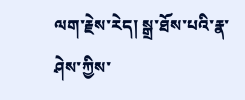ལག་རྗེས་རེད། སྒྲ་ཐོས་པའི་རྣ་ཤེས་ཀྱིས་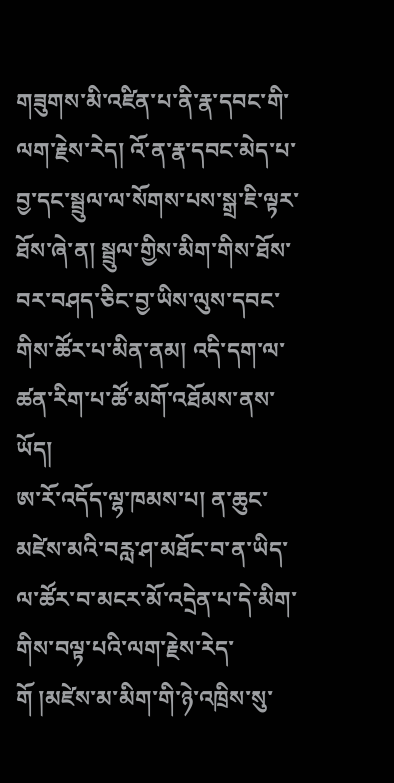གཟུགས་མི་འཛིན་པ་ནི་རྣ་དབང་གི་ལག་རྗེས་རེད། འོ་ན་རྣ་དབང་མེད་པ་བྱ་དང་སྦྲུལ་ལ་སོགས་པས་སྒྲ་ཇི་ལྟར་ཐོས་ཞེ་ན། སྦྲུལ་གྱིས་མིག་གིས་ཐོས་བར་བཤད་ཅིང་བྱ་ཡིས་ལུས་དབང་གིས་ཚོར་པ་མིན་ནམ། འདི་དག་ལ་ཚན་རིག་པ་ཚོ་མགོ་འཐོམས་ནས་ཡོད།
ཨ་རོ་འདོད་ལྷ་ཁམས་པ། ན་ཆུང་མཛེས་མའི་བརླ་ཤ་མཐོང་བ་ན་ཡིད་ལ་ཚོར་བ་མངར་མོ་འདྲེན་པ་དེ་མིག་གིས་བལྟ་པའི་ལག་རྗེས་རེད་གོ །མཛེས་མ་མིག་གི་ཉེ་འཁྲིས་སུ་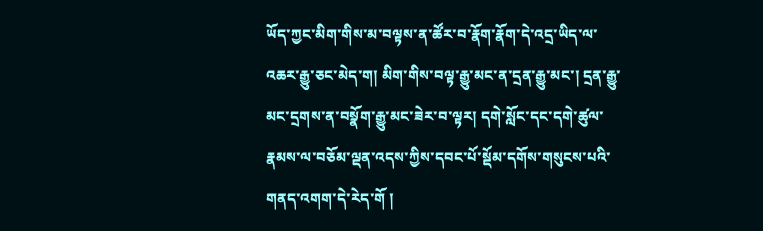ཡོད་ཀྱང་མིག་གིས་མ་བལྟས་ན་ཚོར་བ་རྣོག་རྣོག་དེ་འདྲ་ཡིད་ལ་འཆར་རྒྱུ་ཅང་མེད་ག། མིག་གིས་བལྟ་རྒྱུ་མང་ན་དྲན་རྒྱུ་མང་། དྲན་རྒྱུ་མང་དྲགས་ན་བསྣོག་རྒྱུ་མང་ཟེར་བ་ལྟར། དགེ་སློང་དང་དགེ་ཚུལ་རྣམས་ལ་བཅོམ་ལྡན་འདས་ཀྱིས་དབང་པོ་སྡོམ་དགོས་གསུངས་པའི་གནད་འགག་དེ་རེད་གོ །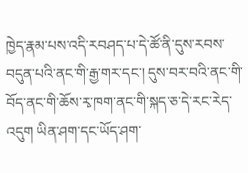ཁྱེད་རྣམ་པས་འདི་རབཤད་པ་དེ་ཚོ་ནི་དུས་རབས་བདུན་པའི་ནང་གི་རྒྱ་གར་དང་། དུས་བར་བའི་ནང་གི་བོད་ནང་གི་ཆོས་རྭ་ཁག་ནང་གི་སྐད་ཅ་དེ་རང་རེད་འདུག ཡིན་ཤག་དང་ཡོད་ཤག་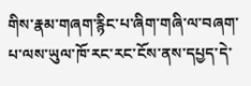གིས་རྣམ་གཞག་རྙིང་པ་ཞིག་གཞི་ལ་བཞག་པ་ལས་ཡུལ་ཁོ་རང་རང་ངོས་ནས་དཔྱད་དེ་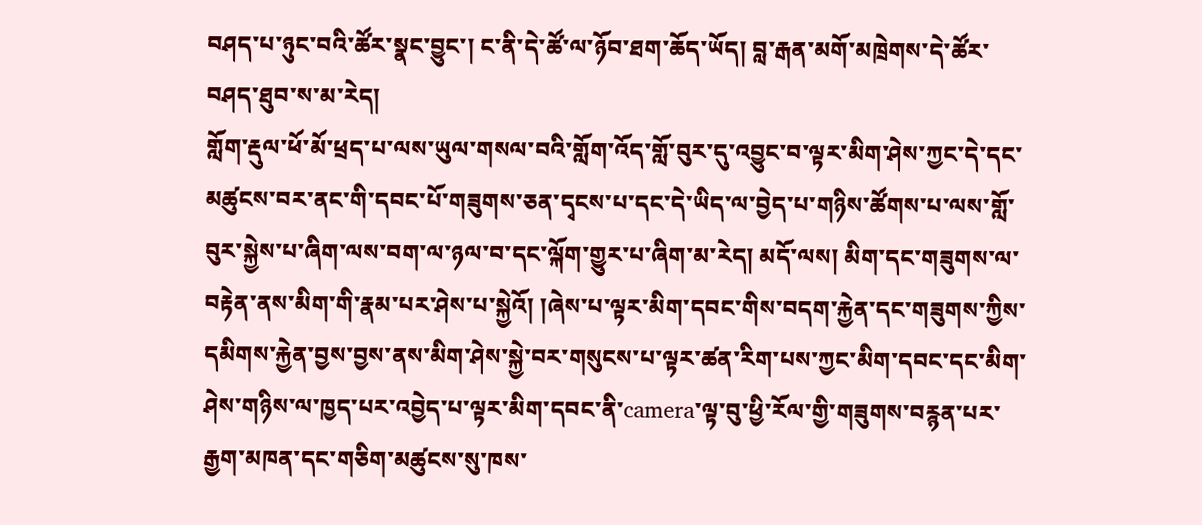བཤད་པ་ཉུང་བའི་ཚོར་སྣང་བྱུང་། ང་ནི་དེ་ཚོ་ལ་ཉོབ་ཐག་ཆོད་ཡོད། བླ་རྒན་མགོ་མཁྲེགས་དེ་ཚོར་བཤད་ཐུབ་ས་མ་རེད།
གློག་རྡུལ་ཕོ་མོ་ཕྲད་པ་ལས་ཡུལ་གསལ་བའི་གློག་འོད་གློ་བུར་དུ་འབྱུང་བ་ལྟར་མིག་ཤེས་ཀྱང་དེ་དང་མཚུངས་བར་ནང་གི་དབང་པོ་གཟུགས་ཅན་དྭངས་པ་དང་དེ་ཡིད་ལ་བྱེད་པ་གཉིས་ཚོགས་པ་ལས་གློ་བུར་སྐྱེས་པ་ཞིག་ལས་བག་ལ་ཉལ་བ་དང་ལྐོག་གྱུར་པ་ཞིག་མ་རེད། མདོ་ལས། མིག་དང་གཟུགས་ལ་བརྟེན་ནས་མིག་གི་རྣམ་པར་ཤེས་པ་སྐྱེའོ། །ཞེས་པ་ལྟར་མིག་དབང་གིས་བདག་རྐྱེན་དང་གཟུགས་ཀྱིས་དམིགས་རྐྱེན་བྱས་བྱས་ནས་མིག་ཤེས་སྐྱེ་བར་གསུངས་པ་ལྟར་ཚན་རིག་པས་ཀྱང་མིག་དབང་དང་མིག་ཤེས་གཉིས་ལ་ཁྱད་པར་འབྱེད་པ་ལྟར་མིག་དབང་ནི་camera་ལྟ་བུ་ཕྱི་རོལ་གྱི་གཟུགས་བརྙན་པར་རྒྱག་མཁན་དང་གཅིག་མཚུངས་སུ་ཁས་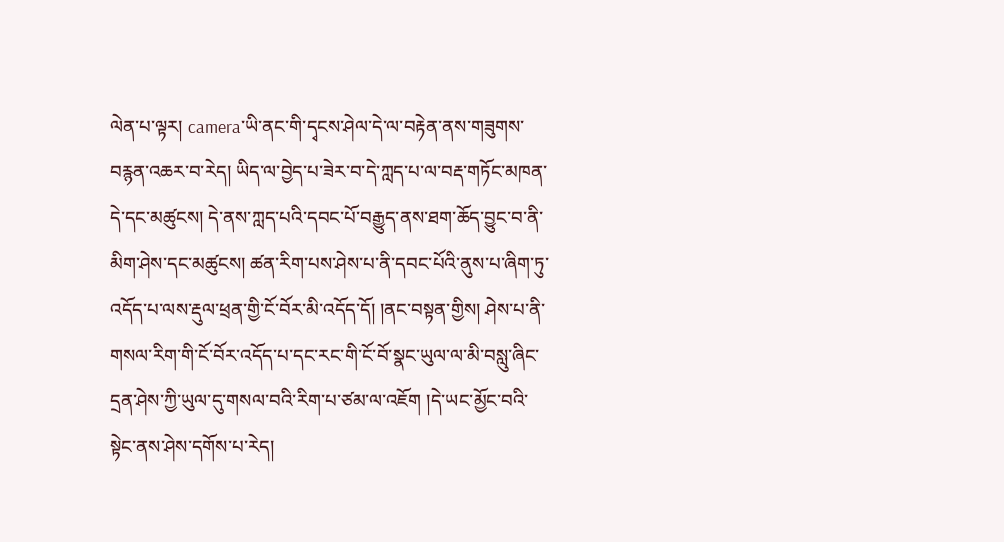ལེན་པ་ལྟར། camera་ཡི་ནང་གི་དྭངས་ཤེལ་དེ་ལ་བརྟེན་ནས་གཟུགས་བརྙན་འཆར་བ་རེད། ཡིད་ལ་བྱེད་པ་ཟེར་བ་དེ་ཀླད་པ་ལ་བརྡ་གཏོང་མཁན་དེ་དང་མཚུངས། དེ་ནས་ཀླད་པའི་དབང་པོ་བརྒྱུད་ནས་ཐག་ཆོད་བྱུང་བ་ནི་མིག་ཤེས་དང་མཚུངས། ཚན་རིག་པས་ཤེས་པ་ནི་དབང་པོའི་ནུས་པ་ཞིག་ཏུ་འདོད་པ་ལས་རྡུལ་ཕྲན་གྱི་ངོ་བོར་མི་འདོད་དོ། །ནང་བསྟན་གྱིས། ཤེས་པ་ནི་གསལ་རིག་གི་ངོ་བོར་འདོད་པ་དང་རང་གི་ངོ་བོ་སྣང་ཡུལ་ལ་མི་བསླུ་ཞིང་དྲན་ཤེས་ཀྱི་ཡུལ་དུ་གསལ་བའི་རིག་པ་ཙམ་ལ་འཇོག །དེ་ཡང་མྱོང་བའི་སྟེང་ནས་ཤེས་དགོས་པ་རེད།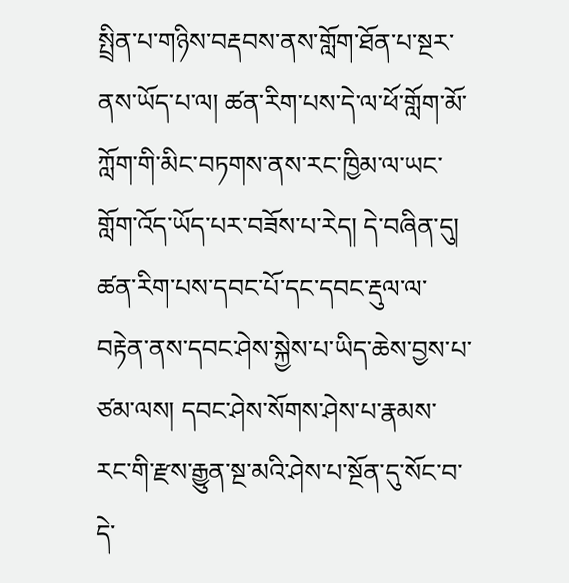སྤྲིན་པ་གཉིས་བརྡབས་ནས་གློག་ཐོན་པ་སྔར་ནས་ཡོད་པ་ལ། ཚན་རིག་པས་དེ་ལ་ཕོ་གློག་མོ་ཀློག་གི་མིང་བཏགས་ནས་རང་ཁྱིམ་ལ་ཡང་གློག་འོད་ཡོད་པར་བཟོས་པ་རེད། དེ་བཞིན་དུ། ཚན་རིག་པས་དབང་པོ་དང་དབང་རྡུལ་ལ་བརྟེན་ནས་དབང་ཤེས་སྐྱེས་པ་ཡིད་ཆེས་བྱས་པ་ཙམ་ལས། དབང་ཤེས་སོགས་ཤེས་པ་རྣམས་རང་གི་རྫས་རྒྱུན་སྔ་མའི་ཤེས་པ་སྔོན་དུ་སོང་བ་དེ་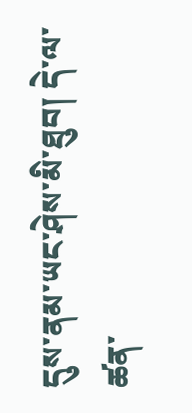དུས་ནམ་ཡང་ཤེས་མི་ཐུབ། དེ་ལ་ཚན་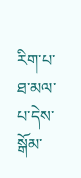རིག་པ་ཐ་མལ་པ་དེས་སྒོམ་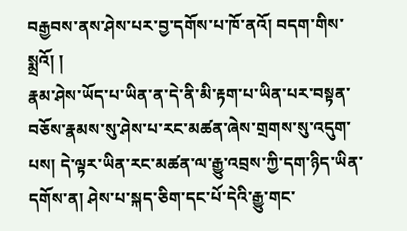བརྒྱབས་ནས་ཤེས་པར་བྱ་དགོས་པ་ཁོ་ནའོ། བདག་གིས་སྨྲའོ། །
རྣམ་ཤེས་ཡོད་པ་ཡིན་ན་དེ་ནི་མི་རྟག་པ་ཡིན་པར་བསྟན་བཅོས་རྣམས་སུ་ཤེས་པ་རང་མཚན་ཞེས་གྲགས་སུ་འདུག་པས། དེ་ལྟར་ཡིན་རང་མཚན་ལ་རྒྱུ་འབྲས་ཀྱི་དག་ཉིད་ཡིན་དགོས་ན། ཤེས་པ་སྐད་ཅིག་དང་པོ་དེའི་རྒྱུ་གང་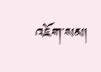འཇོག་སམ།